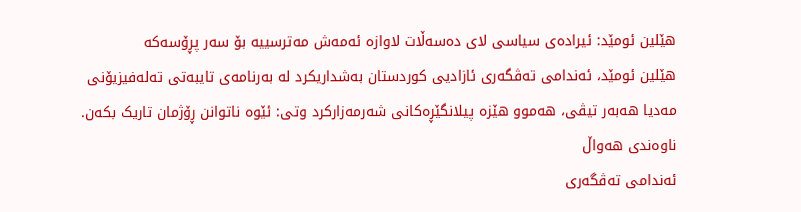هێلین ئومێد: ئیرادەی سیاسی لای دەسەڵات لاوازە ئەمەش مەترسییە بۆ سەر پڕۆسەکە
هێلین ئومێد، ئەندامی تەڤگەری ئازادیی کوردستان بەشداریکرد لە بەرنامەی تایبەتی تەلەفیزیۆنی مەدیا هەبەر تیڤی، هەموو هێزە پیلانگێڕەکانی شەرمەزارکرد وتی: ئێوە ناتوانن ڕۆژمان تاریک بکەن.
ناوەندی هەواڵ
ئەندامی تەڤگەری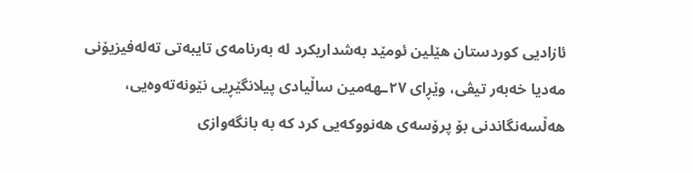ئازادیی کوردستان هێلین ئومێد بەشداریکرد لە بەرنامەی تایبەتی تەلەفیزیۆنی مەدیا خەبەر تیڤی، وێڕای ٢٧ـهەمین ساڵیادی پیلانگێڕیی نێونەتەوەیی، هەڵسەنگاندنی بۆ پرۆسەی هەنووکەیی کرد کە بە بانگەوازی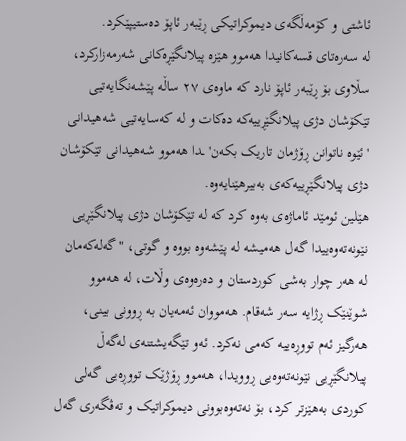ئاشتی و کۆمەڵگەی دیموکراتیکی ڕێبەر ئاپۆ دەستیپێکرد.
لە سەرەتای قسەکانیدا هەموو هێزە پیلانگێڕەکانی شەرمەزارکرد، سڵاوی بۆ ڕێبەر ئاپۆ نارد کە ماوەی ٢٧ ساڵە پێشەنگایەتیی تێکۆشان دژی پیلانگێڕییەکە دەکات و لە کەسایەتیی شەهیدانی 'ئێوە ناتوانن ڕۆژمان تاریک بکەن'ـدا هەموو شەهیدانی تێکۆشان دژی پیلانگێڕییەکەی بەبیرهێنایەوە.
هێلین ئومێد ئاماژەی بەوە کرد کە لە تێکۆشان دژی پیلانگێڕیی نێونەتەوەییدا گەل هەمیشە لە پێشەوە بووە و گوتی، "گەلەکەمان لە هەر چوار بەشی کوردستان و دەرەوەی وڵات، لە هەموو شوێنێک ڕژایە سەر شەقام. هەمووان ئەمەیان بە ڕوونی بینی، هەرگیز ئەم تووڕەییە کەمی نەکرد. ئەو تێگەیشتنەی لەگەڵ پیلانگێڕیی نێونەتەوەیی ڕوویدا، هەموو ڕۆژێک تووڕەیی گەلی کوردی بەهێزتر کرد، بۆ نەتەوەبوونی دیموکراتیک و تەڤگەری گەل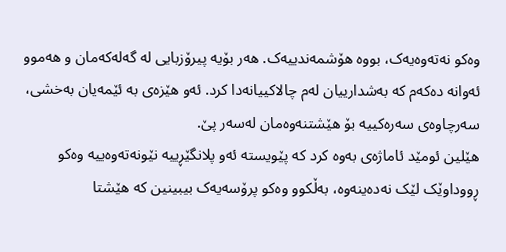وەکو نەتەوەیەک، بووە هۆشمەندییەک. هەر بۆیە پیرۆزبایی لە گەلەکەمان و هەموو ئەوانە دەکەم کە بەشدارییان لەم چالاکییانەدا کرد. ئەو هێزەی بە ئێمەیان بەخشی، سەرچاوەی سەرەکییە بۆ هێشتنەوەمان لەسەر پێ.
هێلین ئومێد ئاماژەی بەوە کرد کە پێویستە ئەو پلانگێڕییە نێونەتەوەییە وەکو ڕووداوێک لێک نەدەینەوە، بەڵکوو وەکو پرۆسەیەک بیبینین کە هێشتا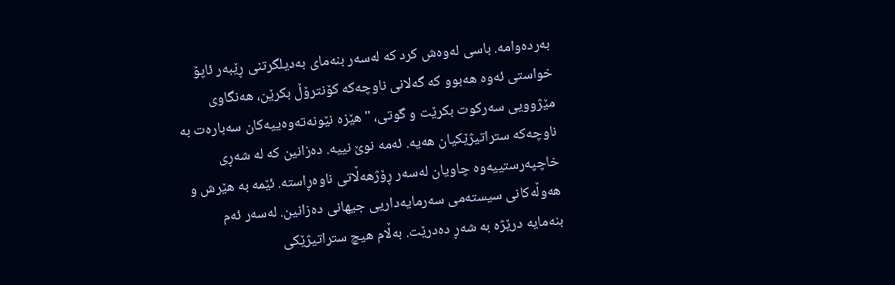بەردەوامە. باسی لەوەش کرد کە لەسەر بنەمای بەدیلگرتنی ڕێبەر ئاپۆ خواستی ئەوە هەبوو کە گەلانی ناوچەکە کۆنترۆڵ بکرێن، هەنگاوی مێژوویی سەرکوت بکرێت و گوتی، "هێزە نێونەتەوەییەکان سەبارەت بە ناوچەکە ستراتیژێکیان هەیە. ئەمە نوێ نییە. دەزانین کە لە شەڕی خاچپەرستییەوە چاویان لەسەر ڕۆژهەڵاتی ناوەڕاستە. ئێمە بە هێرش و هەوڵەکانی سیستەمی سەرمایەداریی جیهانی دەزانین. لەسەر ئەم بنەمایە درێژە بە شەڕ دەدرێت. بەڵام هیچ ستراتیژێکی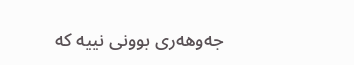جەوهەری بوونی نییە کە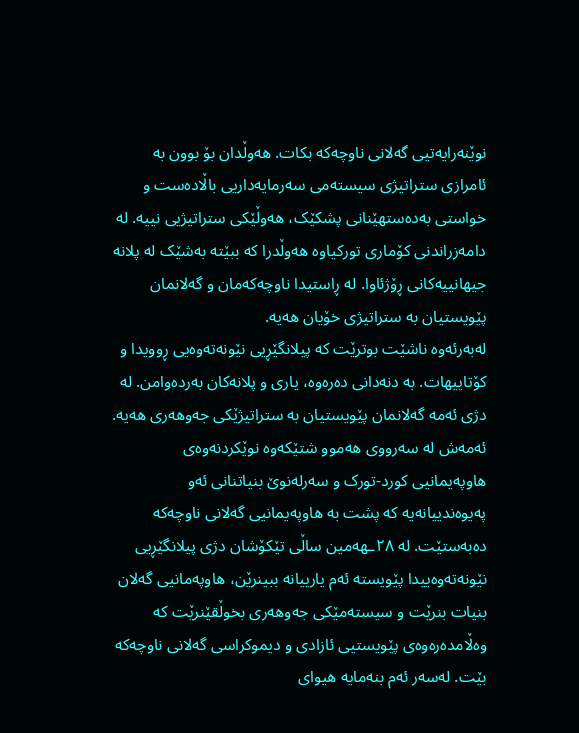نوێنەرایەتیی گەلانی ناوچەکە بکات. هەوڵدان بۆ بوون بە ئامرازی ستراتیژی سیستەمی سەرمایەداریی باڵادەست و خواستی بەدەستهێنانی پشکێک، هەوڵێکی ستراتیژیی نییە. لە دامەزراندنی کۆماری تورکیاوە هەوڵدرا کە ببێتە بەشێک لە پلانە جیهانییەکانی ڕۆژئاوا. لە ڕاستیدا ناوچەکەمان و گەلانمان پێویستیان بە ستراتیژی خۆیان هەیە.
لەبەرئەوە ناشێت بوترێت کە پیلانگێڕیی نێونەتەوەیی ڕوویدا و کۆتاییهات. بە دنەدانی دەرەوە، یاری و پلانەکان بەردەوامن. لە دژی ئەمە گەلانمان پێویستیان بە ستراتیژێکی جەوهەری هەیە. ئەمەش لە سەرووی هەموو شتێکەوە نوێکردنەوەی هاوپەیمانیی کورد-تورک و سەرلەنوێ بنیاتنانی ئەو پەیوەندییانەیە کە پشت بە هاوپەیمانیی گەلانی ناوچەکە دەبەستێت. لە ٢٨ـهەمین ساڵی تێکۆشان دژی پیلانگێڕیی نێونەتەوەییدا پێویستە ئەم یارییانە ببینرێن، هاوپەمانیی گەلان بنیات بنرێت و سیستەمێکی جەوهەری بخوڵقێنرێت کە وەڵامدەرەوەی پێویستیی ئازادی و دیموکراسی گەلانی ناوچەکە بێت. لەسەر ئەم بنەمایە هیوای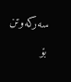سەرکەوتن بۆ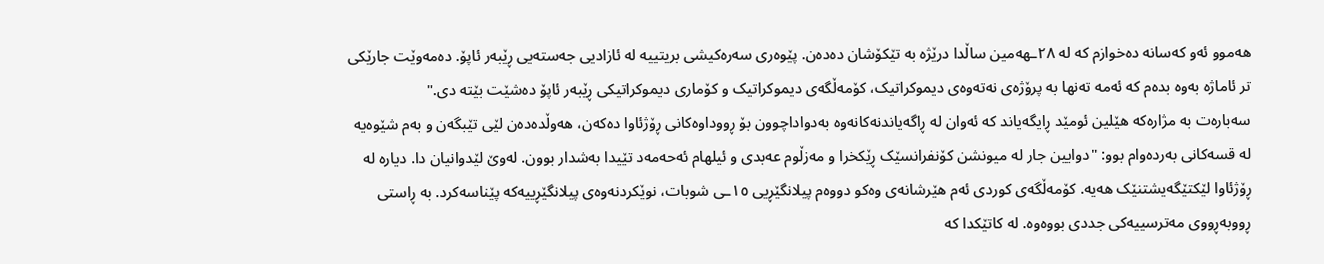هەموو ئەو کەسانە دەخوازم کە لە ٢٨ـهەمین ساڵدا درێژە بە تێکۆشان دەدەن. پێوەری سەرەکیشی بریتییە لە ئازادیی جەستەیی ڕێبەر ئاپۆ. دەمەوێت جارێکی تر ئاماژە بەوە بدەم کە ئەمە تەنها بە پرۆژەی نەتەوەی دیموکراتیک، کۆمەڵگەی دیموکراتیک و کۆماری دیموکراتیکی ڕێبەر ئاپۆ دەشێت بێتە دی."
سەبارەت بە مژارەکە هێلین ئومێد ڕایگەیاند کە ئەوان لە ڕاگەیاندنەکانەوە بەدواداچوون بۆ ڕووداوەکانی ڕۆژئاوا دەکەن، هەوڵدەدەن لێی تێبگەن و بەم شێوەیە لە قسەکانی بەردەوام بوو: "دوایین جار لە میونشن کۆنفرانسێک ڕێکخرا و مەزڵوم عەبدی و ئیلهام ئەحەمەد تێیدا بەشدار بوون. لەوێ لێدوانیان دا. دیارە لە ڕۆژئاوا لێکتێگەیشتنێک هەیە. کۆمەڵگەی کوردی ئەم هێرشانەی وەکو دووەم پیلانگێڕیی ١٥ـی شوبات، نوێکردنەوەی پیلانگێڕییەکە پێناسەکرد. بە ڕاستی ڕووبەڕووی مەترسییەکی جددی بووەوە. لە کاتێکدا کە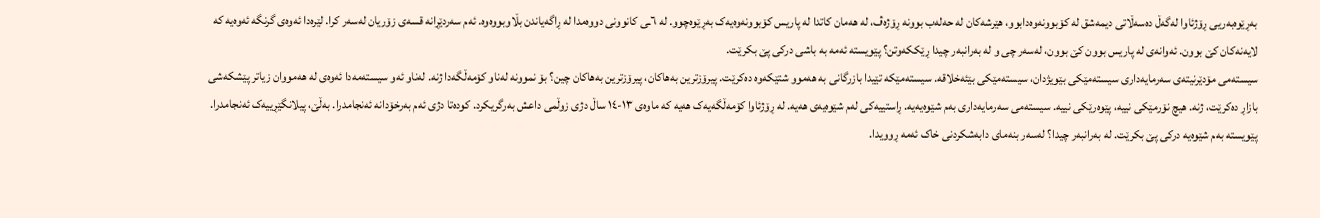بەڕێوەبەریی ڕۆژئاوا لەگەڵ دەسەڵاتی دیمەشق لە کۆبوونەوەدابوو، هێرشەکان لە حەلەب بوونە ڕۆژەڤ، لە هەمان کاتدا لە پاریس کۆبوونەوەیەک بەڕێوەچوو. لە ٦ـی کانوونی دووەمدا لە ڕاگەیاندن بڵاوبووەوە. ئەم سەردێڕانە قسەی زۆریان لەسەر کرا. لێرەدا ئەوەی گرنگە ئەوەیە کە لایەنەکان کێ بوون. ئەوانەی لە پاریس بوون کێ بوون، لەسەر چی و لە بەرانبەر چیدا ڕێککەوتن؟ پێویستە ئەمە بە باشی درکی پێ بکرێت.
سیستەمی مۆدێرنیتەی سەرمایەداری سیستەمێکی بێویژدان، سیستەمێکی بێئەخلاقە. سیستەمێکە تێیدا بازرگانی بە هەموو شتێکەوە دەکرێت. پیرۆزترین بەهاکان، پیرۆزترین بەهاکان چین؟ بۆ نموونە لەناو کۆمەڵگەدا ژنە. لەناو ئەو سیستەمەدا ئەوەی لە هەمووان زیاتر پێشکەشی بازاڕ دەکرێت، ژنە. هیچ نۆرمێکی نییە، پێوەرێکی نییە. سیستەمی سەرمایەداری بەم شێوەیەیە. ڕاستییەکی لەم شێوەیەی هەیە. لە ڕۆژئاوا کۆمەڵگەیەک هەیە کە ماوەی ١٣-١٤ ساڵ دژی زوڵمی داعش بەرگریکرد. کودەتا دژی ئەم بەرخۆدانە ئەنجامدرا. بەڵێ، پیلانگێڕییەک ئەنجامدرا. پێویستە بەم شێوەیە درکی پێ بکرێت. لە بەرانبەر چیدا؟ لەسەر بنەمای دابەشکردنی خاک ئەمە ڕوویدا.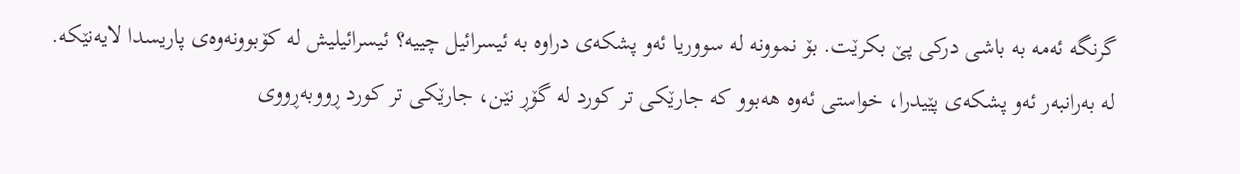گرنگە ئەمە بە باشی درکی پێ بکرێت. بۆ نموونە لە سووریا ئەو پشکەی دراوە بە ئیسرائیل چییە؟ ئیسرائیلیش لە کۆبوونەوەی پاریسدا لایەنێکە. لە بەرانبەر ئەو پشکەی پێیدرا، خواستی ئەوە هەبوو کە جارێکی تر کورد لە گۆڕ نێن، جارێکی تر کورد ڕووبەڕووی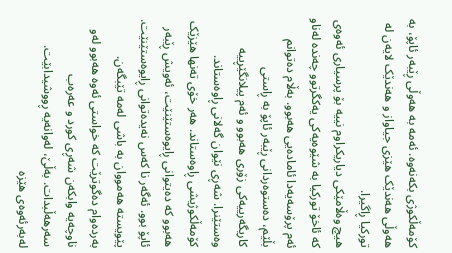کۆمەڵکوژی بکەنەوە. ئەمە بە هەوڵی ڕێبەر ئاپۆ، بە هەوڵی هەندێک هێزی جیاواز و هەندێک لایەن لە تورکیا ڕاگیرا.
هیچ وەڵامێکی دیاریکراوم نییە بۆ پرسیاری ئەوەی کە ئاخۆ تورکیا بە شێوەیەکی یەکگرتوو چەندە لەناو ئەم پرۆسەیەدا ئامادەیی هەبوو. بەڵام دەتوانم بڵێم، دەستوەردانی ڕێبەر ئاپۆ بە ڕاستی کاریگەرییەکی زۆری هەبوو و ئەم پیلانگێڕییە وەستێنرا. شەڕی نێوان گەلانی ڕاوەستاند. کۆمەڵکوژیشی ڕاوەستاند. هەر خۆی تەنها هێزێک هەبوو کە دەیتوانی ڕایوەستێنێت، ئەویش ڕێبەر ئاپۆ بوو. ئەگەر نا کەس نەیدەتوانی ڕایوەستێنێت. پێویستە هەمووان بە باشی لەمە تێبگەن. بەردەوام دەگوترێت کە خواستی ئەوە هەبوو لەو ناوچەیە وابکەن شەڕی کورد و عەرەب سەرهەڵبدات. بەڵێ، لەوانەیە ڕووشیدابێت. لەبەرئەوەی هێزە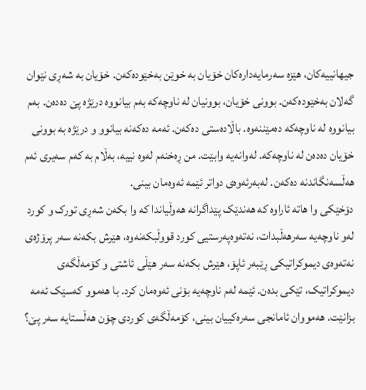جیهانییەکان، هێزە سەرمایەدارەکان خۆیان بە خوێن بەخێودەکەن. خۆیان بە شەڕی نێوان گەلان بەخێودەکەن. بوونی خۆیان، بوونیان لە ناوچەکە بەم بیانووە درێژە پێ دەدەن. بەم بیانووە لە ناوچەکە دەمێننەوە. باڵادەستی دەکەن. ئەمە دەکەنە بیانوو و درێژە بە بوونی خۆیان دەدەن لە ناوچەکە. لەوانەیە وابێت. من ڕەخنەم لەوە نییە، بەڵام بە کەم سەیری ئەم هەڵسەنگاندنە دەکەن. لەبەرئەوەی دواتر ئێمە ئەوەمان بینی.
دۆخێکی وا هاتە ئاراوە کە هەندێک پێداگرانە هەوڵیاندا کە وا بکەن شەڕی تورک و کورد لەو ناوچەیە سەرهەڵبدات، نەتەوەپەرستیی کورد قووڵبکەنەوە، هێرش بکەنە سەر پرۆژەی نەتەوەی دیموکراتیکی ڕێبەر ئاپۆ، هێرش بکەنە سەر هێڵی ئاشتی و کۆمەڵگەی دیموکراتیک، تێکی بدەن. ئێمە لەم ناوچەیە بۆنی ئەوەمان کرد. با هەموو کەسێک ئەمە بزانێت. هەمووان ئامانجی سەرەکییان بینی، کۆمەڵگەی کوردی چۆن هەڵستایە سەر پێ؟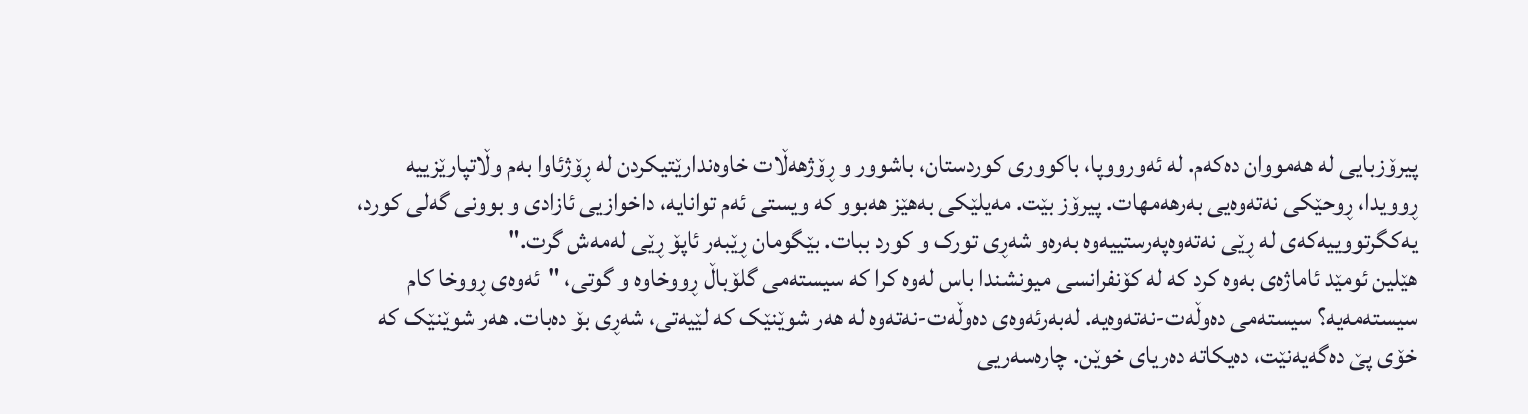پیرۆزبایی لە هەمووان دەکەم. لە ئەورووپا، باکووری کوردستان، باشوور و ڕۆژهەڵات خاوەندارێتیکردن لە ڕۆژئاوا بەم وڵاتپارێزییە ڕوویدا، ڕوحێکی نەتەوەیی بەرهەمهات. پیرۆز بێت. مەیلێکی بەهێز هەبوو کە ویستی ئەم توانایە، داخوازیی ئازادی و بوونی گەلی کورد، یەکگرتووییەکەی لە ڕێی نەتەوەپەرستییەوە بەرەو شەڕی تورک و کورد ببات. بێگومان ڕێبەر ئاپۆ ڕێی لەمەش گرت."
هێلین ئومێد ئاماژەی بەوە کرد کە لە کۆنفرانسی میونشندا باس لەوە کرا کە سیستەمی گلۆباڵ ڕووخاوە و گوتی، "ئەوەی ڕووخا کام سیستەمەیە؟ سیستەمی دەوڵەت-نەتەوەیە. لەبەرئەوەی دەوڵەت-نەتەوە لە هەر شوێنێک کە لێیەتی، شەڕی بۆ دەبات. هەر شوێنێک کە خۆی پێ دەگەیەنێت، دەیکاتە دەریای خوێن. چارەسەریی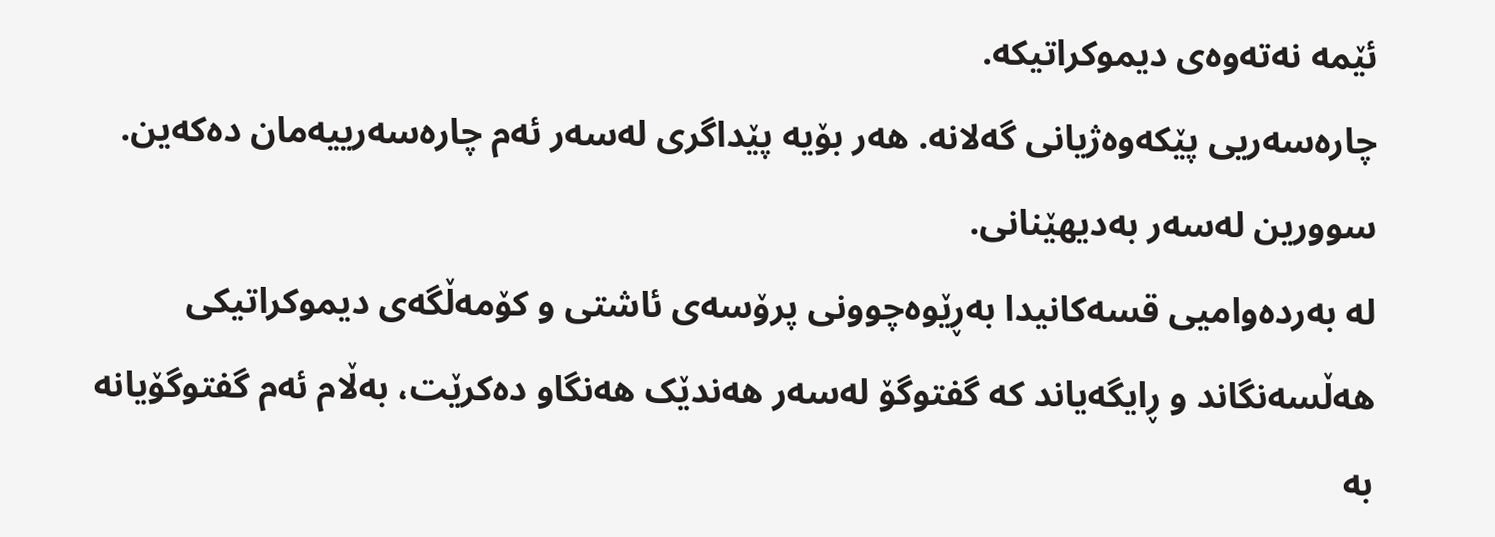ئێمە نەتەوەی دیموکراتیکە.
چارەسەریی پێکەوەژیانی گەلانە. هەر بۆیە پێداگری لەسەر ئەم چارەسەرییەمان دەکەین. سوورین لەسەر بەدیهێنانی.
لە بەردەوامیی قسەکانیدا بەڕێوەچوونی پرۆسەی ئاشتی و کۆمەڵگەی دیموکراتیکی هەڵسەنگاند و ڕایگەیاند کە گفتوگۆ لەسەر هەندێک هەنگاو دەکرێت، بەڵام ئەم گفتوگۆیانە بە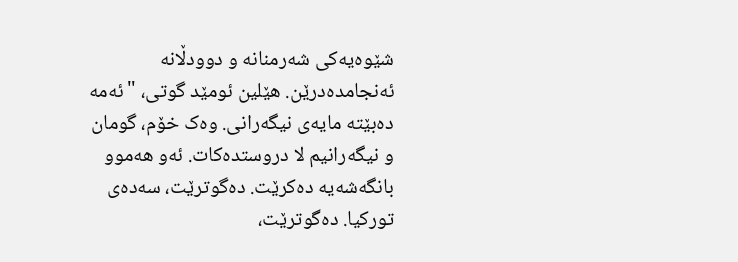شێوەیەکی شەرمنانە و دوودڵانە ئەنجامدەدرێن. هێلین ئومێد گوتی، "ئەمە دەبێتە مایەی نیگەرانی. وەک خۆم، گومان و نیگەرانیم لا دروستدەکات. ئەو هەموو بانگەشەیە دەکرێت. دەگوترێت، سەدەی تورکیا. دەگوترێت،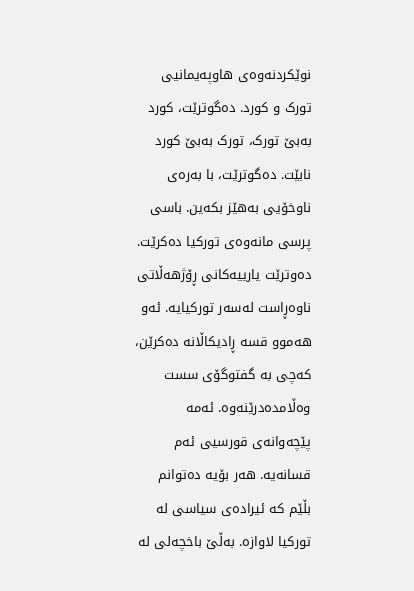نوێکردنەوەی هاوپەیمانیی تورک و کورد. دەگوترێت، کورد بەبێ تورک، تورک بەبێ کورد نابێت. دەگوترێت، با بەرەی ناوخۆیی بەهێز بکەین. باسی پرسی مانەوەی تورکیا دەکرێت. دەوترێت یارییەکانی ڕۆژهەڵاتی ناوەڕاست لەسەر تورکیایە. ئەو هەموو قسە ڕادیکاڵانە دەکرێن، کەچی بە گفتوگۆی سست وەڵامدەدرێنەوە. ئەمە پێچەوانەی قورسیی ئەم قسانەیە. هەر بۆیە دەتوانم بڵێم کە ئیرادەی سیاسی لە تورکیا لاوازە. بەڵێ باخچەلی لە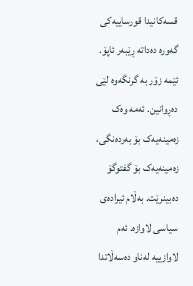قسەکانیدا قورساییەکی گەورە دەداتە ڕێبەر ئاپۆ. ئێمە زۆر بە گرنگەوە لێی دەڕوانین. ئەمە وەک زەمینەیەک بۆ بەردەنگی، زەمینەیەک بۆ گفتوگۆ دەبینرێت. بەڵام ئیرادەی سیاسی لاوازە. ئەم لاوازییە لەناو دەسەڵاتدا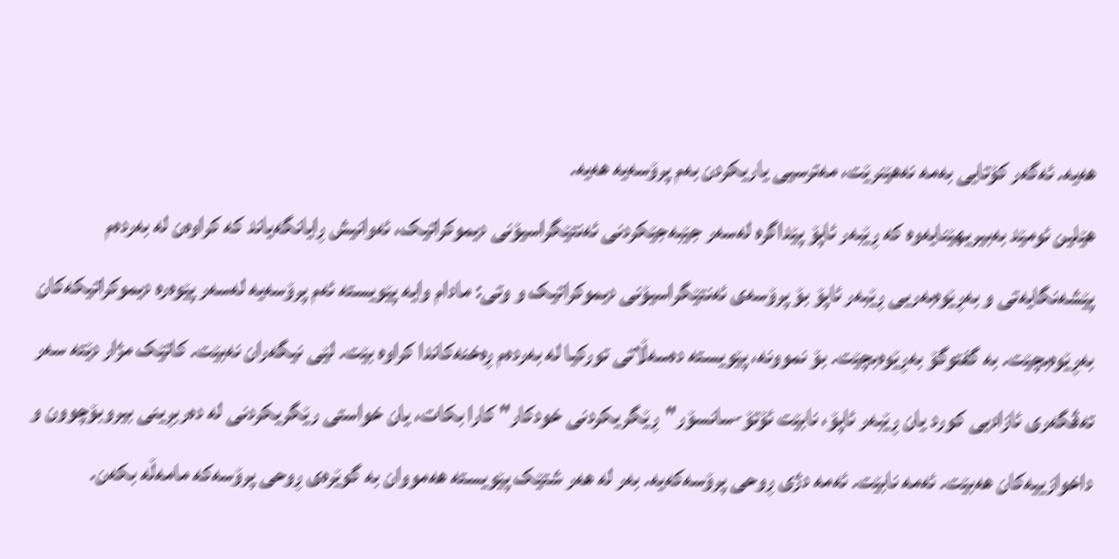هەیە. ئەگەر کۆتایی بەمە نەهێنرێت، مەترسیی یاریکردن بەم پرۆسەیە هەیە.
هێلین ئومێد بەبیریهێنایەوە کە ڕێبەر ئاپۆ پێداگرە لەسەر جێبەجێکردنی ئەنتێگراسیۆنی دیموکراتیک، ئەوانیش ڕایانگەیاند کە کراوەن لە بەردەم پێشەنگایەتی و بەڕێوەبەریی ڕێبەر ئاپۆ بۆ پرۆسەی ئەنتێگراسیۆنی دیموکراتیک و وتی: مادام وایە پێویستە ئەم پرۆسەیە لەسەر پێوەرە دیموکراتیکەکان بەڕێوەبچێت. بە گفتوگۆ بەڕێوەبچێت. بۆ نموونە، پێویستە دەسەڵاتی تورکیا لە بەردەم ڕەخنەکاندا کراوە بێت. لێی نیگەران نەبێت. کاتێک مژار دێتە سەر تەڤگەری ئازادیی کورد یان ڕێبەر ئاپۆ، نابێت ئۆتۆ-سانسۆر"ڕێگریکردنی خودکار" کارا بکات، یان خواستی رێگریکردنی لە دەربڕینی بیروبۆچوون و داخوازییەکان هەبێت. ئەمە نابێت. ئەمە دژی ڕوحی پرۆسەکەیە. بەر لە هەر شتێک پێویستە هەمووان بە گوێرەی ڕوحی پرۆسەکە مامەڵە بکەن.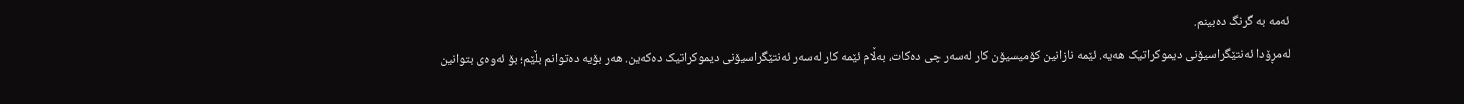ئەمە بە گرنگ دەبینم.
لەمڕۆدا ئەنتێگراسیۆنی دیموکراتیک هەیە. ئێمە نازانین کۆمیسیۆن کار لەسەر چی دەکات، بەڵام ئێمە کار لەسەر ئەنتێگراسیۆنی دیموکراتیک دەکەین. هەر بۆیە دەتوانم بڵێم؛ بۆ ئەوەی بتوانین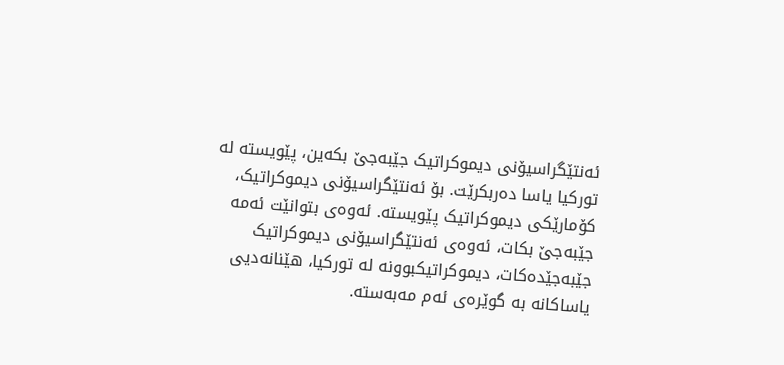ئەنتێگراسیۆنی دیموکراتیک جێبەجێ بکەین، پێویستە لە تورکیا یاسا دەربکرێت. بۆ ئەنتێگراسیۆنی دیموکراتیک، کۆمارێکی دیموکراتیک پێویستە. ئەوەی بتوانێت ئەمە جێبەجێ بکات، ئەوەی ئەنتێگراسیۆنی دیموکراتیک جێبەجێدەکات، دیموکراتیکبوونە لە تورکیا، هێنانەدیی یاساکانە بە گوێرەی ئەم مەبەستە.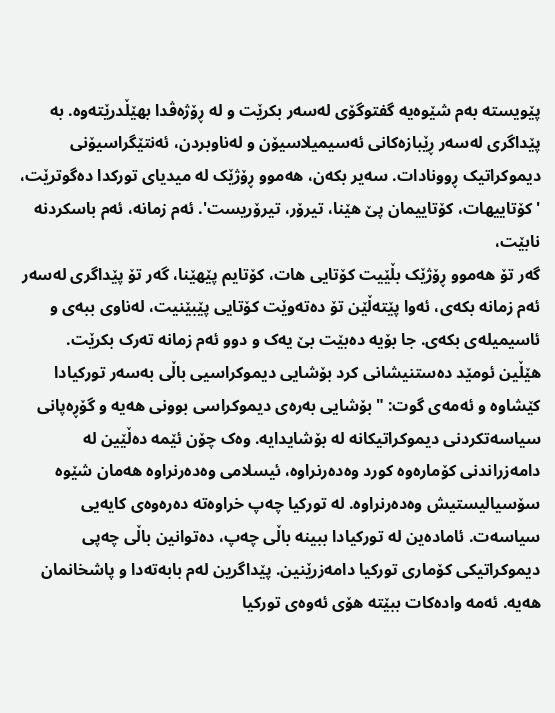پێویستە بەم شێوەیە گفتوگۆی لەسەر بکرێت و لە ڕۆژەڤدا بهێڵدرێتەوە. بە پێداگری لەسەر ڕێبازەکانی ئەسیمیلاسیۆن و لەناوبردن، ئەنتێگراسیۆنی دیموکراتیک ڕوونادات. سەیر بکەن، هەموو ڕۆژێک لە میدیای تورکدا دەگوترێت، 'کۆتاییهات، کۆتاییمان پێ هێنا، تیرۆر، تیرۆریست'. ئەم زمانە، ئەم باسکردنە نابێت،
گەر تۆ هەموو ڕۆژێک بڵێیت کۆتایی هات، کۆتایم پێهێنا، گەر تۆ پێداگری لەسەر ئەم زمانە بکەی، ئەوا پێتەڵێن تۆ دەتەوێت کۆتایی پێبێنیت، لەناوی ببەی و ئاسیمیلەی بکەی. جا بۆیە دەبێت بێ یەک و دوو ئەم زمانە تەرک بکرێت.
هێڵین ئومێد دەستنیشانی کرد بۆشایی دیموکراسیی باڵی بەسەر تورکیادا کێشاوە و ئەمەی گوت: "بۆشایی بەرەی دیموکراسی بوونی هەیە و گۆڕەپانی سیاسەتکردنی دیموکراتیکانە لە بۆشایدایە. وەک چۆن ئێمە دەڵێین لە دامەزراندنی کۆمارەوە کورد وەدەرنراوە، ئیسلامی وەدەرنراوە هەمان شێوە سۆسیالیستیش وەدەرنراوە. لە تورکیا چەپ خراوەتە دەرەوەی کایەیی سیاسەت. ئامادەین لە تورکیادا ببینە باڵی چەپ، دەتوانین باڵی چەپی دیموکراتیکی کۆماری تورکیا دامەزرێنین. پێداگرین لەم بابەتەدا و پاشخانمان هەیە. ئەمە وادەکات ببێتە هۆی ئەوەی تورکیا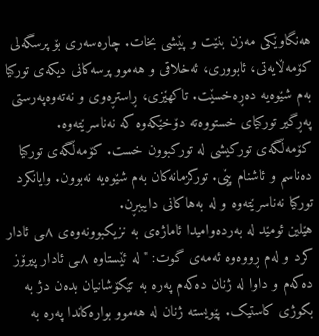هەنگاوێکی مەزن بنێت و پێشی بخات. چارەسەری بۆ پرسگەلی کۆمەڵایەتی، ئابووری، ئەخلاقی و هەموو پرسەکانی دیکەی تورکیا بەم شێوەیە دەڕەخسێت. تاکهێزی، ڕاستڕەوی و نەتەوەپەرستی پەڕگیر تورکیای خستووەتە دۆخێکەوە کە نەناسرێتەوە. کۆمەڵگەی تورکیشی لە تورکبوون خست. کۆمەڵگەی تورکیا دەناسم و ئاشنام پێی. تورکزمانەکان بەم شێوەیە نەبوون. وایانکرد تورکیا نەناسرێتەوە و لە بەهاکانی دایببڕن.
هێلین ئومێد لە بەردەوامیدا ئاماژەی بە نزیکبوونەوەی ٨ـی ئادار کرد و لەم ڕووەوە ئەمەی گوت: "لە ئێستاوە ٨ـی ئادار پیرۆز دەکەم و داوا لە ژنان دەکەم پەرە بە تێکۆشانیان بدەن دژ بە بکوژی کاستیک. پێویستە ژنان لە هەموو بوارەکاندا پەرە بە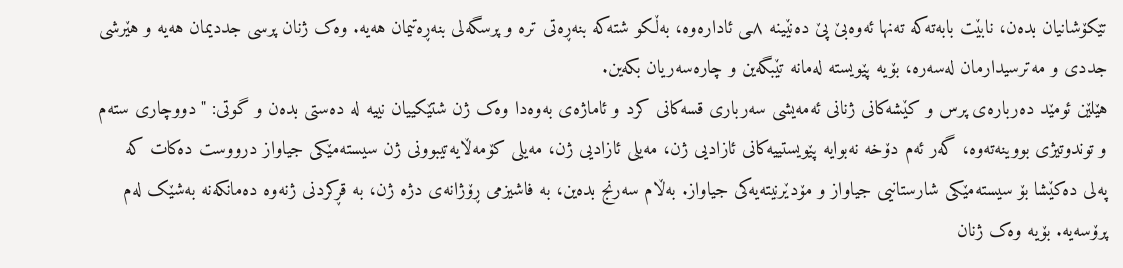تێکۆشانیان بدەن، نابێت بابەتەکە تەنها ئەوەبێ پێ دەنێینە ٨ـی ئادارەوە، بەڵکو شتەکە بنەڕەتی ترە و پرسگەلی بنەڕەتیمان هەیە. وەک ژنان پرسی جددیمان هەیە و هێرشی جددی و مەترسیدارمان لەسەرە، بۆیە پێویستە لەمانە تێبگەین و چارەسەریان بکەین.
هێلێن ئومێد دەربارەی پرس و کێشەکانی ژنانی ئەمەیشی سەرباری قسەکانی کرد و ئاماژەی بەوەدا وەک ژن شتێکییان نییە لە دەستی بدەن و گوتی: "دووچاری ستەم و توندوتیژی بووینەتەوە، گەر ئەم دۆخە نەبوایە پێویستییەکانی ئازادیی ژن، مەیلی ئازادیی ژن، مەیلی کۆمەڵایەتیبوونی ژن سیستەمێکی جیاواز درووست دەکات کە پەلی دەکێشا بۆ سیستەمێکی شارستانیی جیاواز و مۆدێرنیتەیەکی جیاواز. بەڵام سەرنج بدەین، بە فاشیزمی ڕۆژانەی دژە ژن، بە قڕکردنی ژنەوە دەمانکەنە بەشێک لەم پرۆسەیە. بۆیە وەک ژنان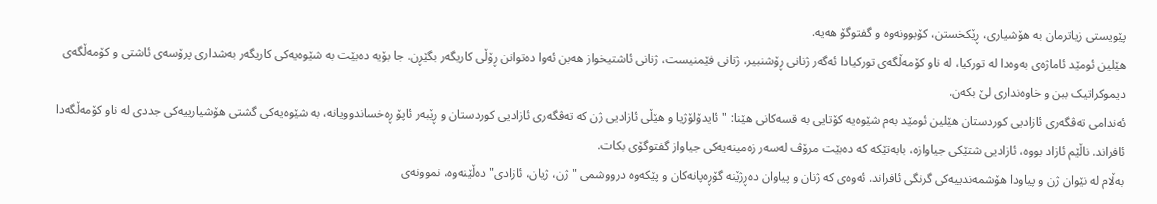پێویستی زیاترمان بە هۆشیاری، ڕێکخستن، کۆبوونەوە و گفتوگۆ هەیە.
هێلین ئومێد ئاماژەی بەوەدا لە تورکیا، لە ناو کۆمەڵگەی تورکیادا ئەگەر ژنانی ڕۆشنبیر، ژنانی فێمنیست، ژنانی ئاشتیخواز هەبن ئەوا دەتوانن ڕۆڵی کاریگەر بگێڕن. جا بۆیە دەبێت بە شێوەیەکی کاریگەر بەشداری پرۆسەی ئاشتی و کۆمەڵگەی دیموکراتیک ببن و خاوەنداری لێ بکەن.
ئەندامی تەڤگەری ئازادیی کوردستان هێلین ئومێد بەم شێوەیە کۆتایی بە قسەکانی هێنا: "ئایدۆلۆژیا و هێڵی ئازادیی ژن کە تەڤگەری ئازادیی کوردستان و ڕێبەر ئاپۆ ڕەخساندوویانە، بە شێوەیەکی گشتی هۆشیارییەکی جددی لە ناو کۆمەڵگەدا ئافراند. ناڵێم ئازاد بووە، ئازادیی شتێکی جیاوازە، بابەتێکە کە دەبێت مرۆڤ لەسەر زەمینەیەکی جیاواز گفتوگۆی بکات.
بەڵام لە نێوان ژن و پیاودا هۆشمەندییەکی گرنگی ئافراند. ئەوەی کە ژنان و پیاوان دەڕژێنە گۆڕەپانەکان و پێکەوە درووشمی "ژن، ژیان، ئازادی" دەڵێنەوە، نموونەی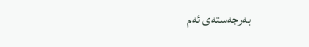بەرجەستەی ئەم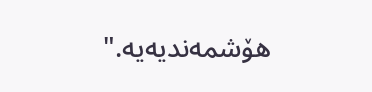هۆشمەندیەیە."